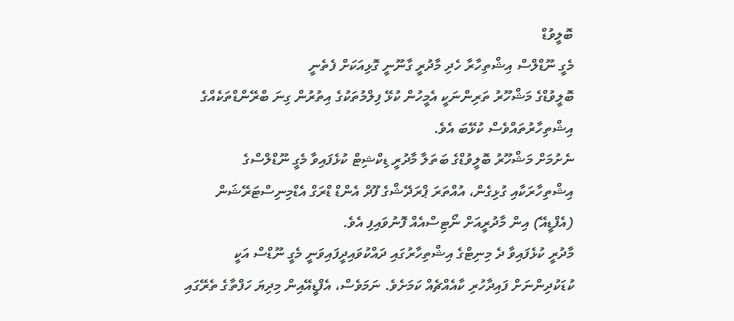ބޮލީވުޑް
މެގީ ނޫޑްލްސް އިޝްތިހާރާ ހެދި މާދުރީ ގާނޫނީ ގޮޅިއަކަށް ފެތެނީ
ބޮލީވުޑްގެ މަޝްހޫރު ތަރިންނަކީ އެމީހުން ކުޅޭ ފިލްމުތަކުގެ އިތުރުން ގިނަ ބްރޭންޑްތަކެއްގެ އިޝްތިހާރުތައްވެސް ކުޅޭބަ އެވެ.
ނެށުމަށް މަޝްހޫރު ބޮލީވުޑްގެ ބަތަލާ މާދުރީ ޑިކްޝިޓް ކުޅެފައިވާ މެގީ ނޫޑްލްސްގެ އިޝްތިހާރަކާއި ގުޅިގެން، އުއްތަރަ ޕްރަދޭޝްގެ ފޫދް އެންޑް ޑްރަގް އެޑްމިނިސްޓަރޭޝަން (އެފްޑީއޭ) އިން މާދުރީއަށް ނޯޓިސްއެއް ފޮނުވައިފި އެވެ.
މާދުރީ ކުޅެފައިވާ ދެ މިނިޓްގެ އިޝްތިހާރުގައި ދައްކުވައިދީފައިވަނީ މެގީ ނޫޑްސް އަކީ ކުޑަކުދިންނަށް ފައިދާހުރި ކާއެއްޗެއް ކަމަށެވެ. ނަމަވެސް، އެފްޑީއޭއިން މިދިޔަ ހަފްތާގެ ތެރޭގައި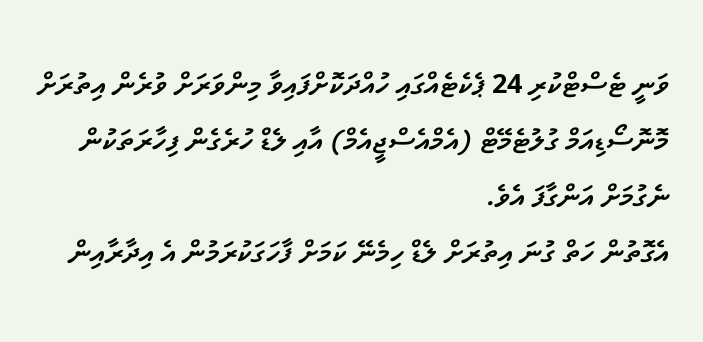ވަނީ ޓެސްޓްކުރި 24 ޕެކެޓެއްގައި ހުއްދަކޮށްފައިވާ މިންވަރަށް ވުރެން އިތުރަށް މޮނޮސޯޑިއަމް ގުލުޓެމޭޓް (އެމްއެސްޖީއެމް) އާއި ލެޑް ހުރެގެން ފިހާރަތަކުން ނެގުމަށް އަންގާފަ އެވެ.
އެގޮތުން ހަތް ގުނަ އިތުރަށް ލެޑް ހިމެނޭ ކަމަށް ފާހަގަކުރަމުން އެ އިދާރާއިން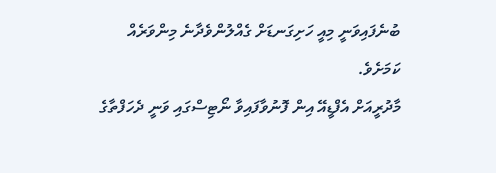ބުނެފައިވަނީ މިއީ ހަށިގަނޑަށް ގެއްލުންވެދާނެ މިންވަރެއް ކަމަށެވެ.
މާދުރީއަށް އެފްޑީއޭ އިން ފޮނުވާފައިވާ ނޯޓިސްގައި ވަނީ ދެހަފްތާގެ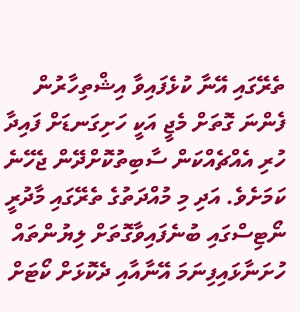ތެރޭގައި އޭނާ ކުޅެފައިވާ އިޝްތިހާރުން ފެންނަ ގޮތަށް މެޖީ އަކީ ހަށިގަނޑަށް ފައިދާ ހުރި އެއްޗެއްކަން ސާބިތުކޮށްދޭން ޖެހޭނެ ކަމަށެވެ. އަދި މި މުއްދަތުގެ ތެރޭގައި މާދުރީ ނޯޓިސްގައި ބުނެފައިވާގޮތަށް ލިޔުންތައް ހުށަނާޅައިފިނަމަ އޭނާއާއި ދެކޮޅަށް ކޯޓަށް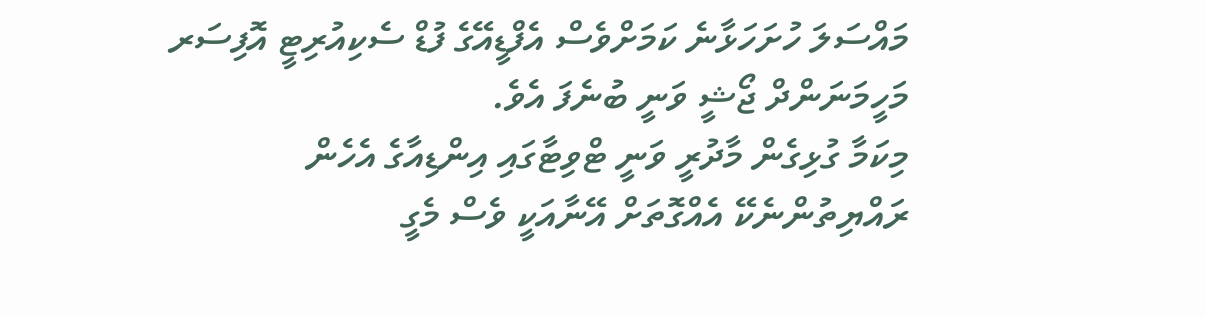މައްސަލަ ހުށަހަޅާނެ ކަމަށްވެސް އެފްޑީއޭގެ ފުޑް ސެކިއުރިޓީ އޮފިސަރ މަހީމަނަންދް ޖޯޝީ ވަނީ ބުނެފަ އެވެ.
މިކަމާ ގުޅިގެން މާދުރީ ވަނީ ޓްވިޓާގައި އިންޑިއާގެ އެހެން ރައްޔިތުންނެކޭ އެއްގޮތަށް އޭނާއަކީ ވެސް މެގީ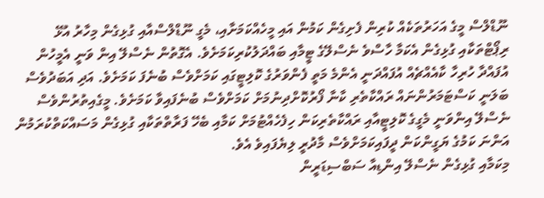ނޫޑްލްސް މީގެ އަހަރުތަކެއް ކުރިން ފެށިގެން ކަމުން އައި މީހެއްކަމަށާއި، މެގީ ނޫޑްލްސްއާއި ގުޅިގެން މިހާރު އުޅޭ ރިޕޯޓްތަކާއި ގުޅިގެން އެކަމާ ހާސްވެ ނެސްލޭގެ ޓީމާއި ބައްދަލުކުރިކަމަށެވެ. އެގޮތުން ނެސްލޭ އިން ވަނީ އެމީހުން އުފައްދާ ހުރިހާ ކާއެއްޗެއް އުފައްދަނީ އެންމެ މަތީ ފެންވަރުގެ ކޮލިޓީގައި ކަމަށްވެސް ބުނެފަ ކަމަށެވެ. އަދި އަބަދުވެސް ބަލަނީ ކަސްޓަމަރުންނައް ރައްކާތެރި ކާނާ ފޯރުކޮށްދިނުމަށް ކަމަށްވެސް ބުނެފައިވާ ކަމަށެވެ. މީގެއިތުރުންވެސް ނެސްލޭ އިންވަނީ މެގީގެ ކޮލިޓީއާއި ރައްކާތެރިކަން ހިފެހެއްޓުމަށް ކަމާއި ބެހޭ ފަރާތްތަކާއި ގުޅިގެން މަސައްކަތްކުރަމުން އަންނަ ކަމުގެ ޔަގީންކަން ދީފައިކަމަށްވެސް މާދުރީ ލިޔެފައިވެ އެވެ.
މިކަމާއި ގުޅިގެން ނެސްލޭ އިންޑިއާ ސަބްސިޑަރީން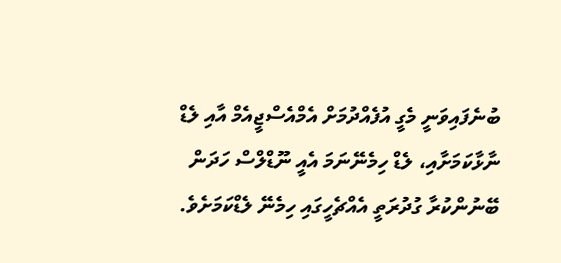ބުނެފައިވަނީ މެގީ އުފެއްދުމަށް އެމްއެސްޖީއެމް އާއި ލެޑް ނާޅާކަމަށާއި، ލެޑް ހިމެނޭނަމަ އެއީ ނޫޑްލްސް ހަދަން ބޭނުންކުރާ ގުދުރަތީ އެއްޗެހީގައި ހިމެނޭ ލެޑްކަމަށެވެ.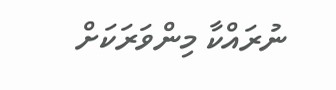ނުރައްކާ މިންވަރަކަށް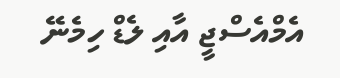އެމްއެސްޖީ އާއި ލެޑް ހިމެނޭ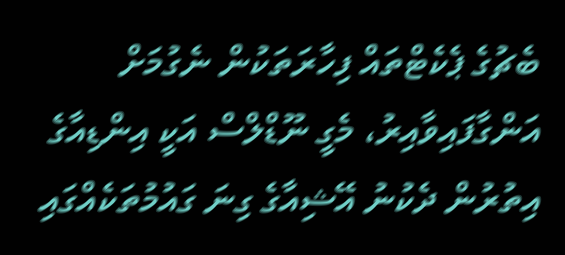ބެޗުގެ ޕެކެޓްތައް ފިހާރަތަކުން ނެގުމަށް އަންގާފައިވާއިރު، މެގީ ނޫޑްލްސް އަކީ އިންޑިއާގެ އިތުރުން ދެކުނު އޭޝިއާގެ ގިނަ ގައުމުތަކެއްގައި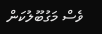ވެސް މަގުބޫލުކަން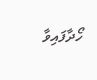ހޯދާފައިވާ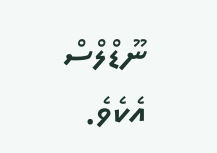ނޫޑްލްސް އެކެވެ.